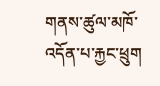གནས་ཚུལ་མཁོ་འདོན་པ་རྐྱང་ཕྲུག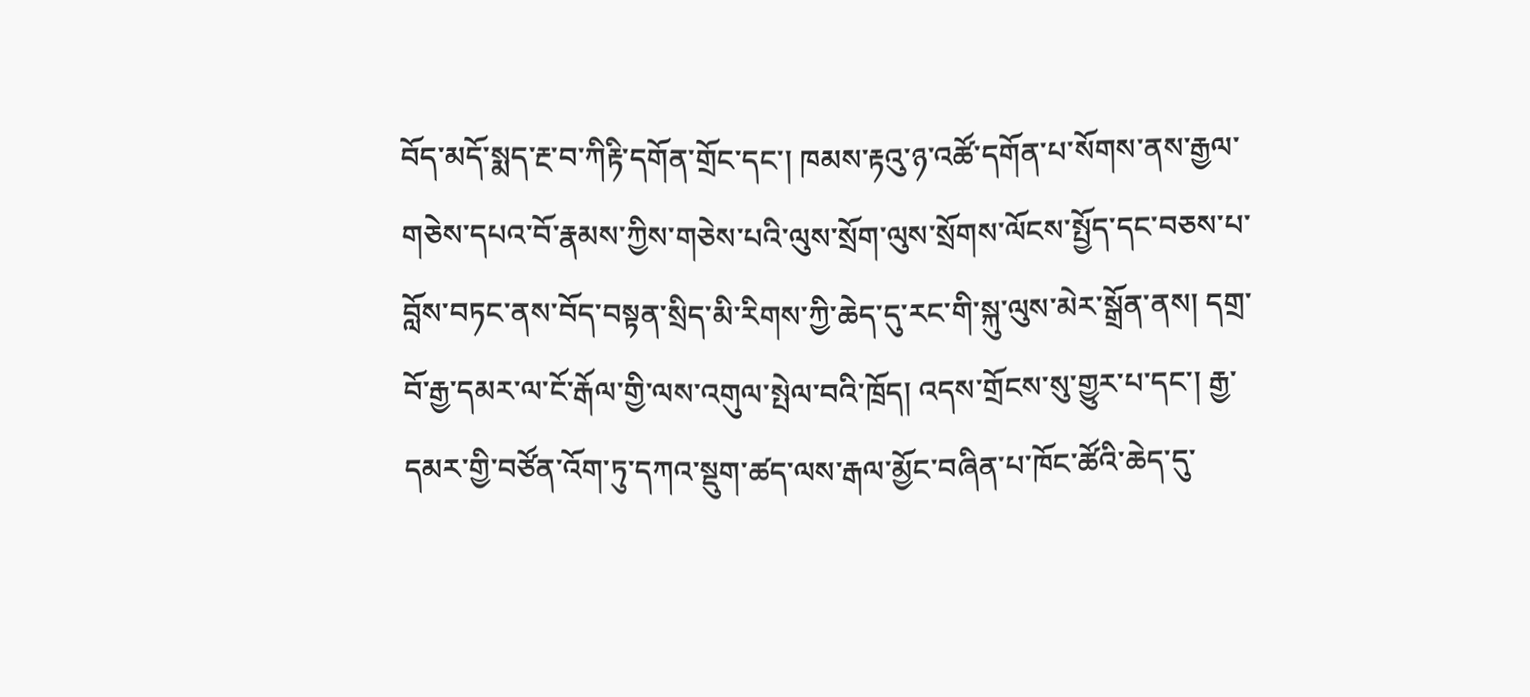བོད་མདོ་སྨད་རྔ་བ་ཀིརྟི་དགོན་གྲོང་དང་། ཁམས་རྟའུ་ཉ་འཚོ་དགོན་པ་སོགས་ནས་རྒྱལ་གཅེས་དཔའ་བོ་རྣམས་ཀྱིས་གཅེས་པའི་ལུས་སྲོག་ལུས་སྲོགས་ལོངས་སྤྱོད་དང་བཅས་པ་བློས་བཏང་ནས་བོད་བསྟན་སྲིད་མི་རིགས་ཀྱི་ཆེད་དུ་རང་གི་སྐུ་ལུས་མེར་སྒྲོན་ནས། དགྲ་བོ་རྒྱ་དམར་ལ་ངོ་རྒོལ་གྱི་ལས་འགུལ་སྤེལ་བའི་ཁྲོད། འདས་གྲོངས་སུ་གྱུར་པ་དང་། རྒྱ་དམར་གྱི་བཙོན་འོག་ཏུ་དཀའ་སྡུག་ཚད་ལས་རྒལ་མྱོང་བཞིན་པ་ཁོང་ཚོའི་ཆེད་དུ་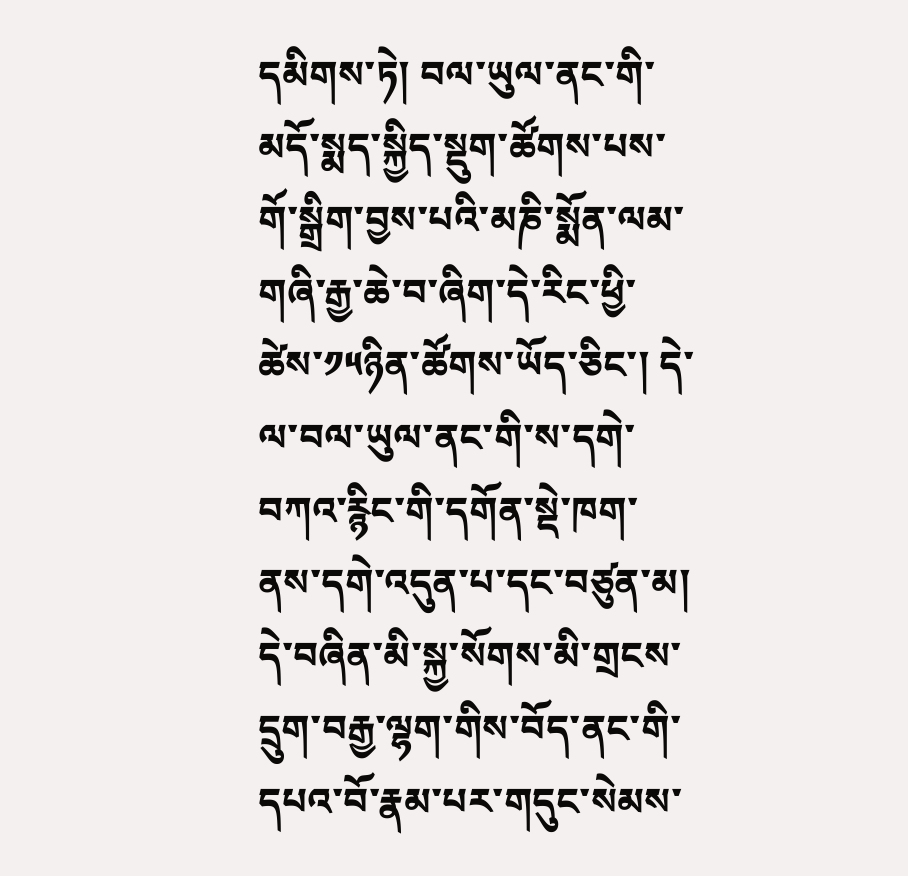དམིགས་ཏེ། བལ་ཡུལ་ནང་གི་མདོ་སྨད་སྐྱིད་སྡུག་ཚོགས་པས་གོ་སྒྲིག་བྱས་པའི་མཎི་སྨོན་ལམ་གཞི་རྒྱ་ཆེ་བ་ཞིག་དེ་རིང་ཕྱི་ཚེས་༡༥ཉིན་ཚོགས་ཡོད་ཅིང་། དེ་ལ་བལ་ཡུལ་ནང་གི་ས་དགེ་བཀའ་རྙིང་གི་དགོན་སྡེ་ཁག་ནས་དགེ་འདུན་པ་དང་བཙུན་མ། དེ་བཞིན་མི་སྐྱ་སོགས་མི་གྲངས་དྲུག་བརྒྱ་ལྷག་གིས་བོད་ནང་གི་དཔའ་བོ་རྣམ་པར་གདུང་སེམས་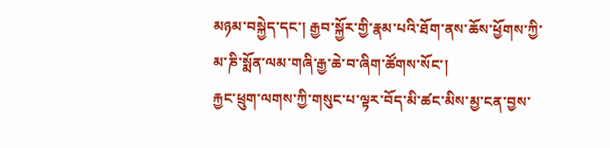མཉམ་བསྐྱེད་དང་། རྒྱབ་སྐྱོར་གྱི་རྣམ་པའི་ཐོག་ནས་ཆོས་ཕྱོགས་ཀྱི་མ་ཎི་སྨོན་ལམ་གཞི་རྒྱ་ཆེ་བ་ཞིག་ཚོགས་སོང་།
རྐྱང་ཕྲུག་ལགས་ཀྱི་གསུང་པ་ལྟར་བོད་མི་ཚང་མིས་མྱ་ངན་བྱས་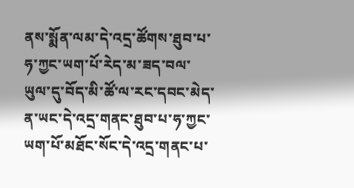ནས་སྨོན་ལམ་དེ་འདྲ་ཚོགས་ཐུབ་པ་ཧ་ཀྱང་ཡག་པོ་རེད་མ་ཟད་བལ་ཡུལ་དུ་བོད་མི་ཚོ་ལ་རང་དབང་མེད་ན་ཡང་དེ་འདྲ་གནང་ཐུབ་པ་ཧ་ཀྱང་ཡག་པོ་མཐོང་སོང་དེ་འདྲ་གནང་པ་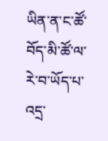ཡིན་ན་ང་ཚོ་བོད་མི་ཚོ་ལ་རེ་བ་ཡོད་པ་འདྲ་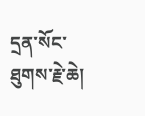དྲན་སོང་ཐུགས་རྗེ་ཆེ།